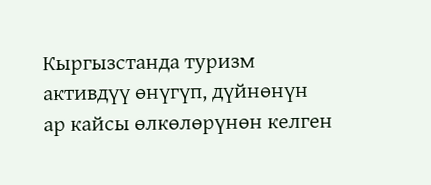Кыргызстанда туризм активдүү өнүгүп, дүйнөнүн ар кайсы өлкөлөрүнөн келген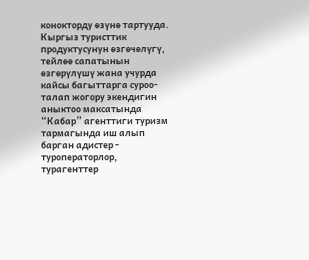конокторду өзүнө тартууда. Кыргыз туристтик продуктусунун өзгөчөлүгү, тейлөө сапатынын өзгөрүлүшү жана учурда кайсы багыттарга суроо-талап жогору экендигин аныктоо максатында “Кабар” агенттиги туризм тармагында иш алып барган адистер - туроператорлор, турагенттер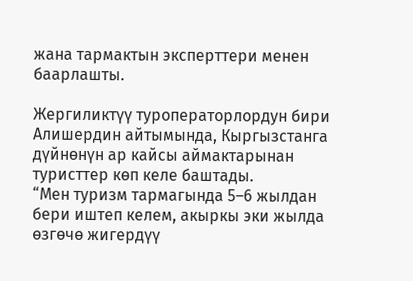жана тармактын эксперттери менен баарлашты.

Жергиликтүү туроператорлордун бири Алишердин айтымында, Кыргызстанга дүйнөнүн ар кайсы аймактарынан туристтер көп келе баштады.
“Мен туризм тармагында 5–6 жылдан бери иштеп келем, акыркы эки жылда өзгөчө жигердүү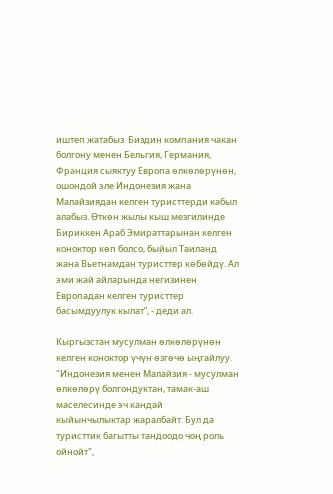иштеп жатабыз. Биздин компания чакан болгону менен Бельгия, Германия, Франция сыяктуу Европа өлкөлөрүнөн, ошондой эле Индонезия жана Малайзиядан келген туристтерди кабыл алабыз. Өткөн жылы кыш мезгилинде Бириккен Араб Эмираттарынан келген коноктор көп болсо, быйыл Таиланд жана Вьетнамдан туристтер көбөйдү. Ал эми жай айларында негизинен Европадан келген туристтер басымдуулук кылат”, - деди ал.

Кыргызстан мусулман өлкөлөрүнөн келген коноктор үчүн өзгөчө ыңгайлуу.
"Индонезия менен Малайзия - мусулман өлкөлөрү болгондуктан, тамак-аш маселесинде эч кандай кыйынчылыктар жаралбайт. Бул да туристтик багытты тандоодо чоң роль ойнойт",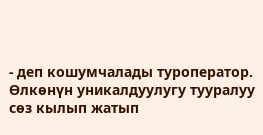- деп кошумчалады туроператор.
Өлкөнүн уникалдуулугу тууралуу сөз кылып жатып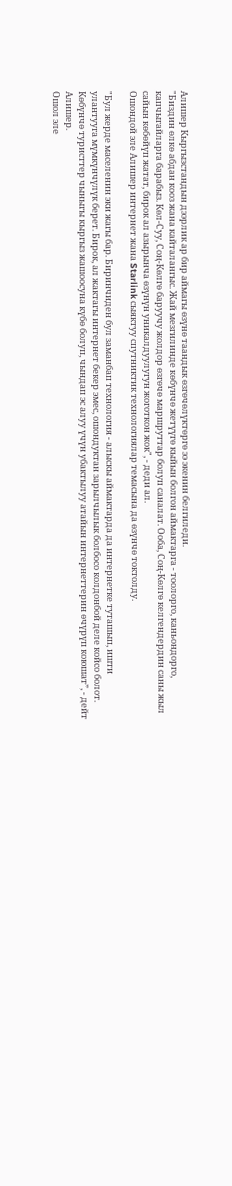Алишер Кыргызстандын дээрлик ар бир аймагы өзүнө таандык өзгөчөлүктөргө ээ экенин белгиледи.
"Биздин өлкө абдан кооз жана кайталангыс. Жай мезгилинде көбүнчө жетүүгө кыйын болгон аймактарга - тоолорго, каньондорго, капчыгайларга барабыз. Көл-Суу, Соң-Көлгө баруучу жолдор өзгөчө маршруттар болуп саналат. Ооба, Соң-Көлгө келгендердин саны жыл сайын көбөйүп жатат, бирок ал азырынча өзүнүн уникалдуулугун жоготкон жок", - деди ал.
Ошондой эле Алишер интернет жана Starlink сыяктуу спутниктик технологиялар темасына да өзүнчө токтолду.

"Бул жерде маселенин эки жагы бар. Биринчиден бул заманбап технология - алыскы аймактарда да интернетке туташып, ишти улантууга мүмкүнчүлүк берет. Бирок, ал жактагы интернет бекер эмес, ошондуктан зарылчылык болбосо колдонбой деле койсо болот. Көбүнчө туристтер чыныгы кыргыз жашоосуна күбө болуп, чындап эс алуу үчүн убактылуу атайын интернеттерин өчүрүп коюшат”, - дейт Алишер.
Ошол эле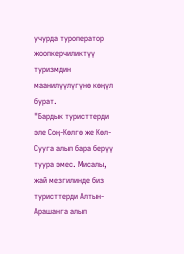учурда туроператор жоопкерчиликтүү туризмдин маанилүүлүгүнө көңүл бурат.
"Бардык туристтерди эле Соң-Көлгө же Көл-Сууга алып бара берүү туура эмес. Мисалы, жай мезгилинде биз туристтерди Алтын-Арашанга алып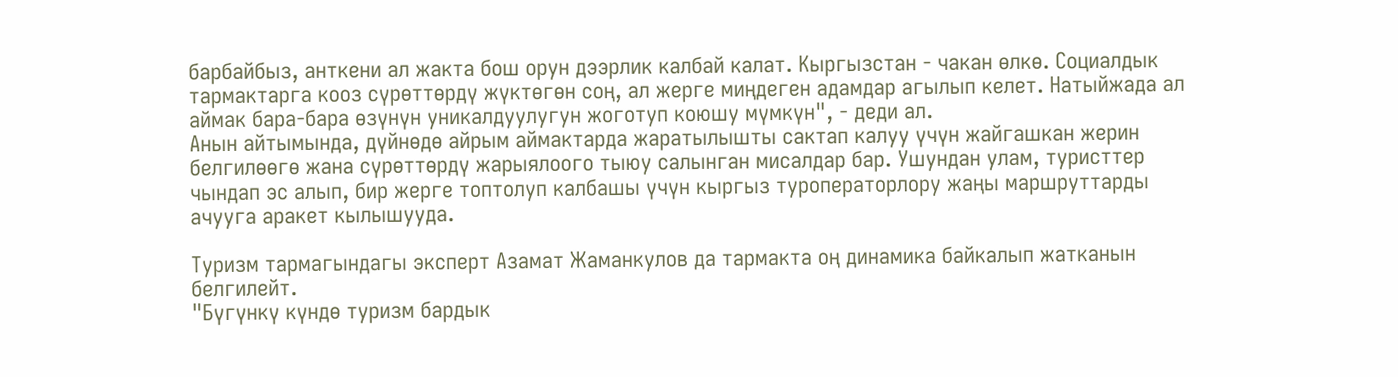барбайбыз, анткени ал жакта бош орун дээрлик калбай калат. Кыргызстан - чакан өлкө. Социалдык тармактарга кооз сүрөттөрдү жүктөгөн соң, ал жерге миңдеген адамдар агылып келет. Натыйжада ал аймак бара-бара өзүнүн уникалдуулугун жоготуп коюшу мүмкүн", - деди ал.
Анын айтымында, дүйнөдө айрым аймактарда жаратылышты сактап калуу үчүн жайгашкан жерин белгилөөгө жана сүрөттөрдү жарыялоого тыюу салынган мисалдар бар. Ушундан улам, туристтер чындап эс алып, бир жерге топтолуп калбашы үчүн кыргыз туроператорлору жаңы маршруттарды ачууга аракет кылышууда.

Туризм тармагындагы эксперт Азамат Жаманкулов да тармакта оң динамика байкалып жатканын белгилейт.
"Бүгүнкү күндө туризм бардык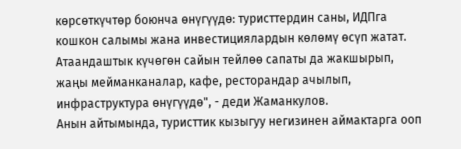көрсөткүчтөр боюнча өнүгүүдө: туристтердин саны, ИДПга кошкон салымы жана инвестициялардын көлөмү өсүп жатат. Атаандаштык күчөгөн сайын тейлөө сапаты да жакшырып, жаңы мейманканалар, кафе, ресторандар ачылып, инфраструктура өнүгүүдө", - деди Жаманкулов.
Анын айтымында, туристтик кызыгуу негизинен аймактарга ооп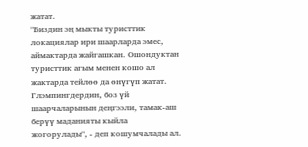жатат.
"Биздин эң мыкты туристтик локациялар ири шаарларда эмес, аймактарда жайгашкан. Ошондуктан туристтик агым менен кошо ал жактарда тейлөө да өнүгүп жатат. Глэмпингдердин, боз үй шаарчаларынын деңгээли, тамак-аш берүү маданияты кыйла жогорулады", - деп кошумчалады ал.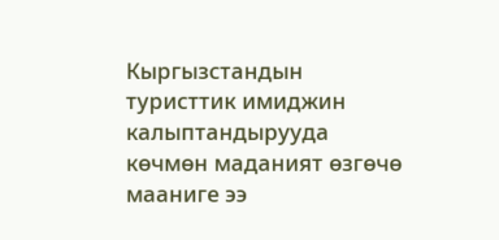Кыргызстандын туристтик имиджин калыптандырууда көчмөн маданият өзгөчө мааниге ээ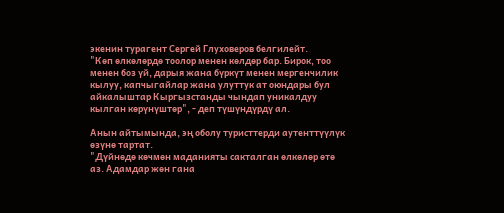экенин турагент Сергей Глуховеров белгилейт.
"Көп өлкөлөрдө тоолор менен көлдөр бар. Бирок, тоо менен боз үй, дарыя жана бүркүт менен мергенчилик кылуу, капчыгайлар жана улуттук ат оюндары бул айкалыштар Кыргызстанды чындап уникалдуу кылган көрүнүштөр", - деп түшүндүрдү ал.

Анын айтымында, эң оболу туристтерди аутенттүүлүк өзүнө тартат.
"Дүйнөдө көчмөн маданияты сакталган өлкөлөр өтө аз. Адамдар жөн гана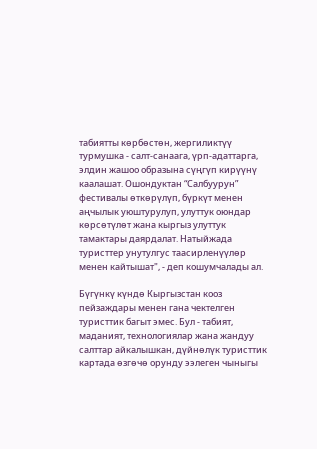табиятты көрбөстөн, жергиликтүү турмушка - салт-санаага, үрп-адаттарга, элдин жашоо образына сүңгүп кирүүнү каалашат. Ошондуктан “Салбуурун” фестивалы өткөрүлүп, бүркүт менен аңчылык уюштурулуп, улуттук оюндар көрсөтүлөт жана кыргыз улуттук тамактары даярдалат. Натыйжада туристтер унутулгус таасирленүүлөр менен кайтышат", - деп кошумчалады ал.

Бүгүнкү күндө Кыргызстан кооз пейзаждары менен гана чектелген туристтик багыт эмес. Бул - табият, маданият, технологиялар жана жандуу салттар айкалышкан, дүйнөлүк туристтик картада өзгөчө орунду ээлеген чыныгы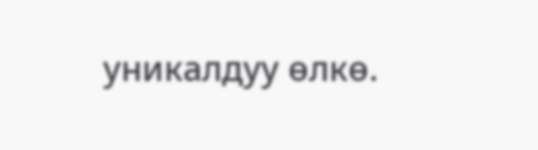уникалдуу өлкө.